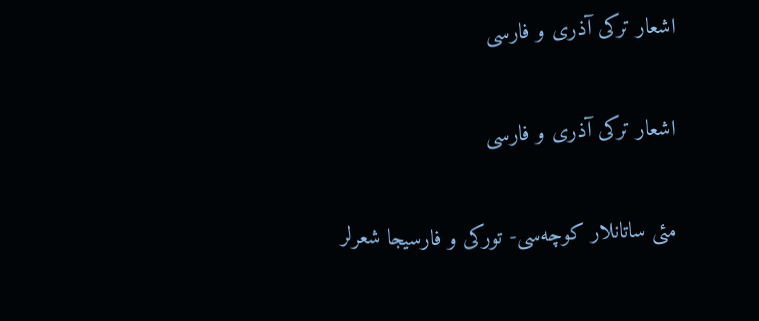اشعار ترکی آذری و فارسی

اشعار ترکی آذری و فارسی

مئی ساتانلار کوچه‌سی- تورکی و فارسیجا شعرلر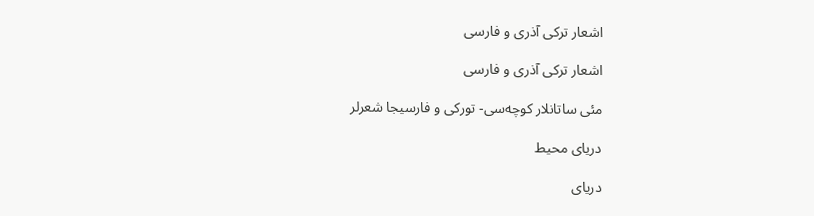اشعار ترکی آذری و فارسی

اشعار ترکی آذری و فارسی

مئی ساتانلار کوچه‌سی- تورکی و فارسیجا شعرلر

دریای محیط

دریای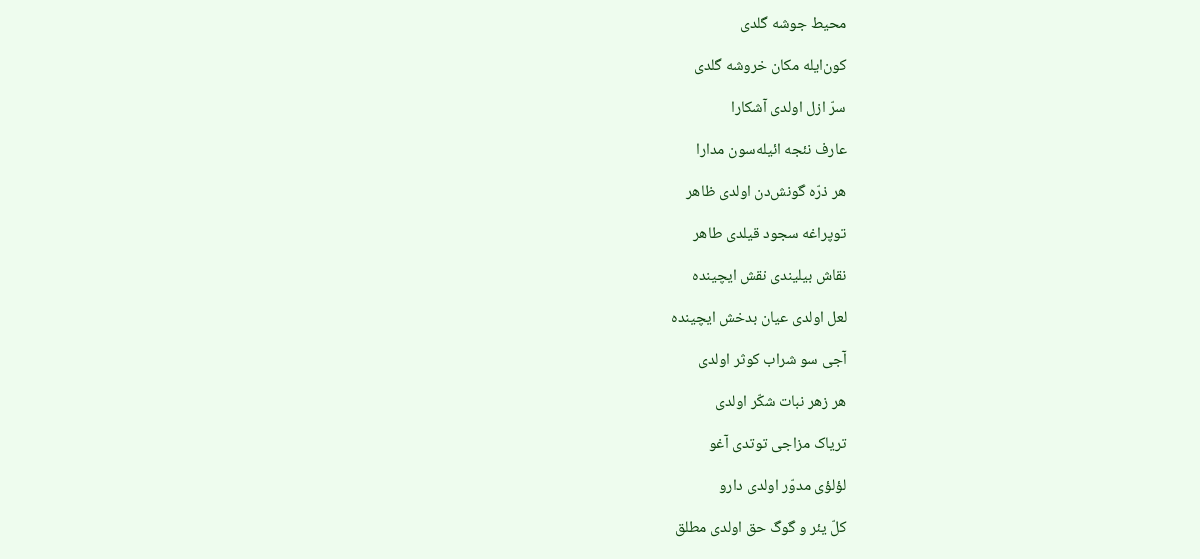محیط جوشه گلدی

کون‌ایله مکان خروشه گلدی

سرّ ازل اولدی آشکارا

عارف نئجه ائیله‌سون مدارا

هر ذرّه گونش‌دن اولدی ظاهر

توپراغه سجود قیلدی طاهر

نقاش بیلیندی نقش ایچینده

لعل اولدی عیان بدخش ایچینده

آجی سو شراب کوثر اولدی

هر زهر نبات شکّر اولدی

تریاک مزاجی توتدی آغو

لؤلؤی مدوّر اولدی دارو

کلّ یئر و گوگ حق اولدی مطلق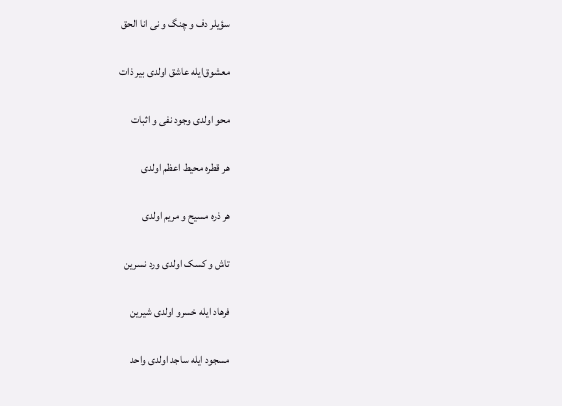سؤیلر دف و چنگ و نی انا الحق

معشوق‌ایله عاشق اولدی بیر ذات

محو اولدی وجود نفی و اثبات

هر قطره محیط اعظم اولدی

هر ذره مسیح و مریم اولدی

تاش و کسک اولدی ورد نسرین

فرهاد ایله خسرو اولدی شیرین

مسجود ایله ساجد اولدی واحد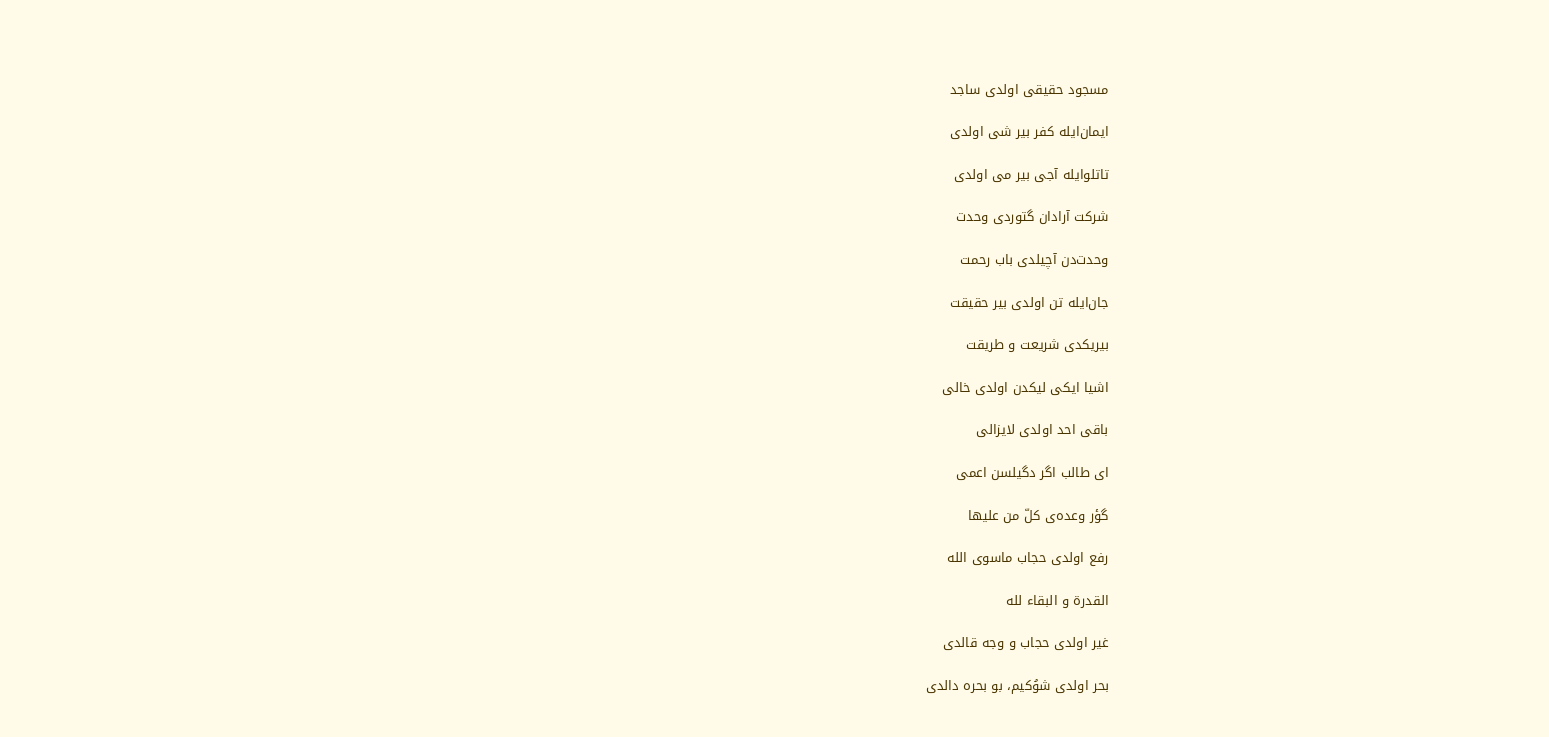مسجود حقیقی اولدی ساجد

ایمان‌ایله کفر بیر شی اولدی

تاتلوایله آجی بیر می اولدی

شرکت آرادان گتوردی وحدت

وحدت‌دن آچیلدی باب رحمت

جان‌ایله تن اولدی بیر حقیقت

بیریکدی شریعت و طریقت

اشیا ایکی لیکدن اولدی خالی

باقی احد اولدی لایزالی

ای طالب اگر دگیلسن اعمی

گؤر وعده‌ی کلّ من علیها

رفع اولدی حجاب ماسوی الله

القدرة و البقاء لله

غیر اولدی حجاب و وجه قالدی

بحر اولدی شوُکیم، بو بحره دالدی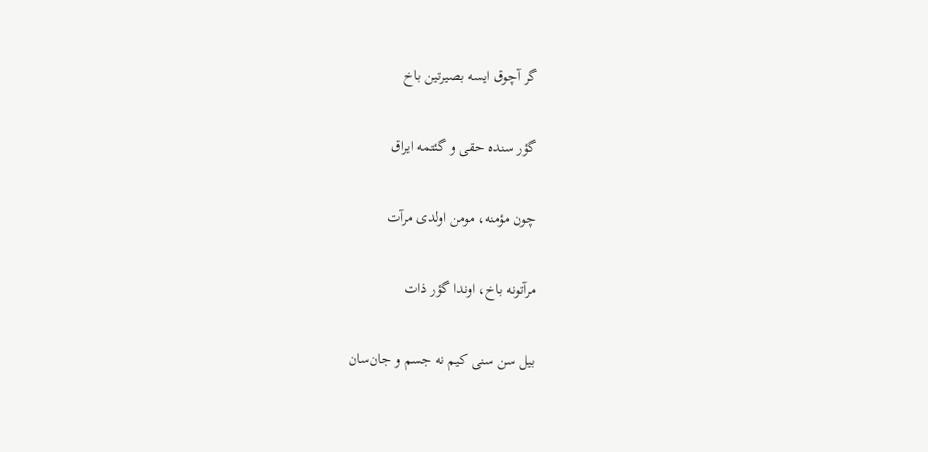گر آچوق ایسه بصیرتین باخ

گؤر سنده حقی و گئتمه ایراق

چون مؤمنه، مومن اولدی مرآت

مرآتونه باخ، اوندا گؤر ذات

بیل سن سنی کیم نه جسم و جان‌سان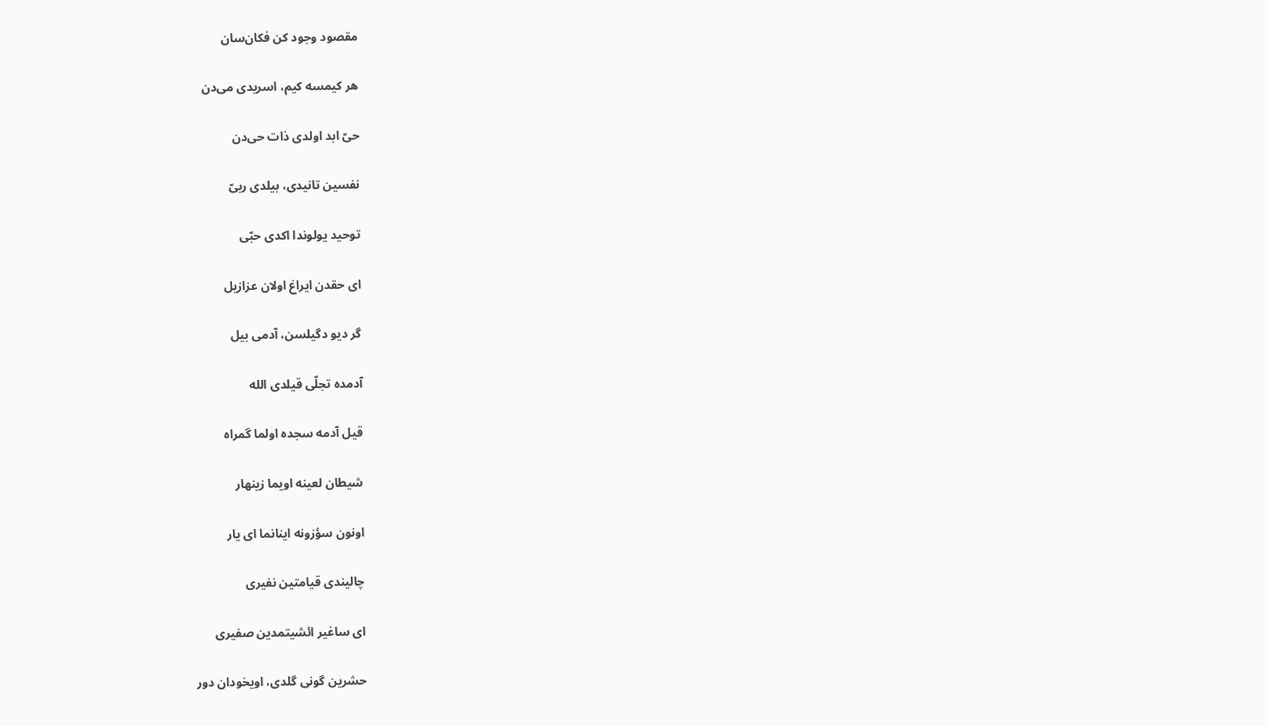مقصود وجود کن فکان‌سان

هر کیمسه کیم، اسریدی می‌دن

حیّ ابد اولدی ذات حی‌دن

نفسین تانیدی، بیلدی ربیّ

توحید یولوندا اکدی حبّی

ای حقدن ایراغ اولان عزازیل

گر دیو دگیلسن، آدمی بیل

آدمده تجلّی قیلدی الله

قیل آدمه سجده اولما گمراه

شیطان لعینه اویما زینهار

اونون سؤزونه اینانما ای یار

چالیندی قیامتین نفیری

ای ساغیر ائشیتمدین صفیری

حشرین گونی گلدی، اویخودان دور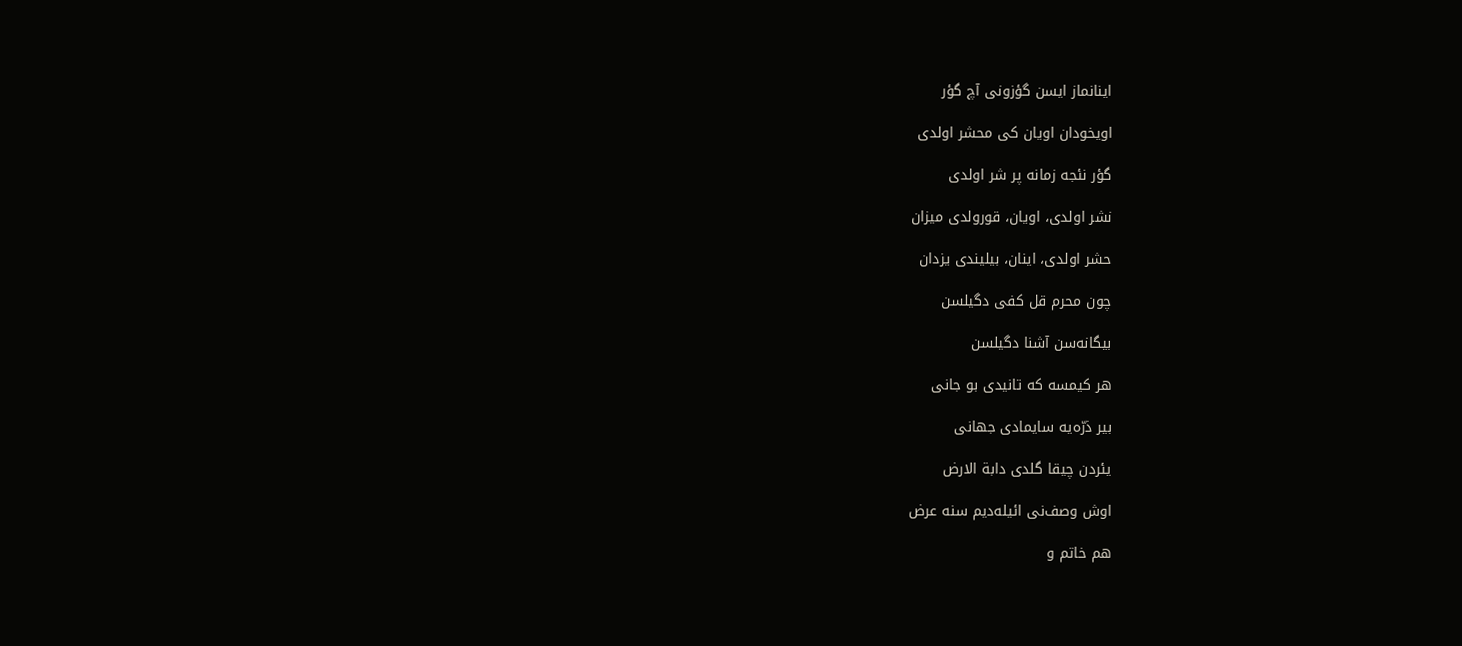اینانماز ایسن گؤزونی آچ گؤر

اویخودان اویان کی محشر اولدی

گؤر نئجه زمانه پر شر اولدی

نشر اولدی، اویان، قورولدی میزان

حشر اولدی، اینان، بیلیندی یزدان

چون محرم قل کفی دگیلسن

بیگانه‌سن آشنا دگیلسن

هر کیمسه که تانیدی بو جانی

بیر ذرّه‌یه سایمادی جهانی

یئردن چیقا گلدی دابة الارض

اوش وصف‌نی ائیله‌دیم سنه عرض

هم خاتم و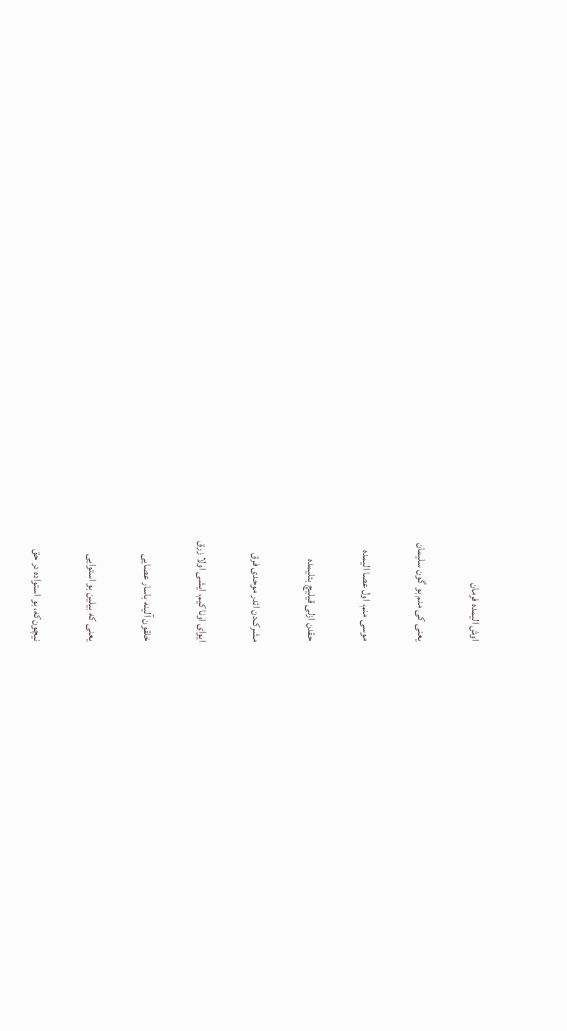اوش الیمده فرمان

یعنی کی منم بو گون سلیمان

موسی منم، اول عصا الیمده

حقدن ازلی قیلیچ بئلیمده

مشرک‌دن ائدر موحدی فرق

ایوای اونا کیم، ایشی اولا زرق

خلقون آلینه باسار عصایی

یعنی که بیلین بو استوایی

نیچون‌که، بو استواده در حق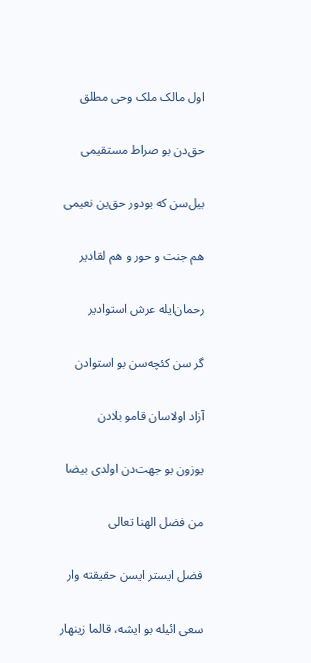اول مالک ملک وحی مطلق

حق‌دن بو صراط مستقیمی

بیل‌سن که بودور حق‌ین نعیمی

هم جنت و حور و هم لقادیر

رحمان‌ایله عرش استوادیر

گر سن کئچه‌سن بو استوادن

آزاد اولاسان قامو بلادن

یوزون بو جهت‌دن اولدی بیضا

من فضل الهنا تعالی

فضل ایستر ایسن حقیقته وار

سعی ائیله بو ایشه، قالما زینهار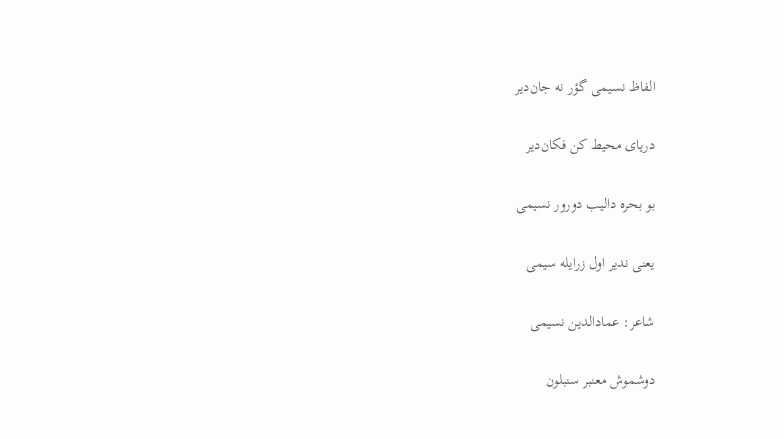الفاظ نسیمی گؤر نه جان‌دیر

دریای محیط کن فکان‌دیر

بو بحره دالیب دورور نسیمی

یعنی ندیر اول زرایله سیمی

شاعر: عمادالدین نسیمی

دوشموش معنبر سنبلون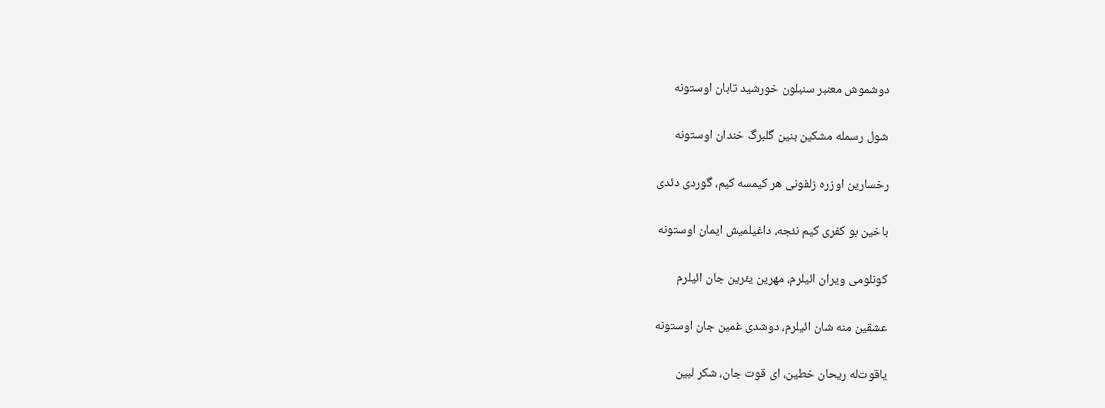دوشموش معنبر سنبلون خورشید تابان اوستونه

شول رسمله مشکین بنین گلبرگ خندان اوستونه

رخسارین اوزره زلفونی هر کیمسه کیم، گوردی دئدی

باخین بو کفری کیم نئجه، داغیلمیش ایمان اوستونه

کونلومی ویران ائیلرم، مهرین یئرین جان ائیلرم

عشقین منه شان ائیلرم، دوشدی غمین جان اوستونه

یاقوت‌له ریحان خطین، ای قوت جان، شکر لبین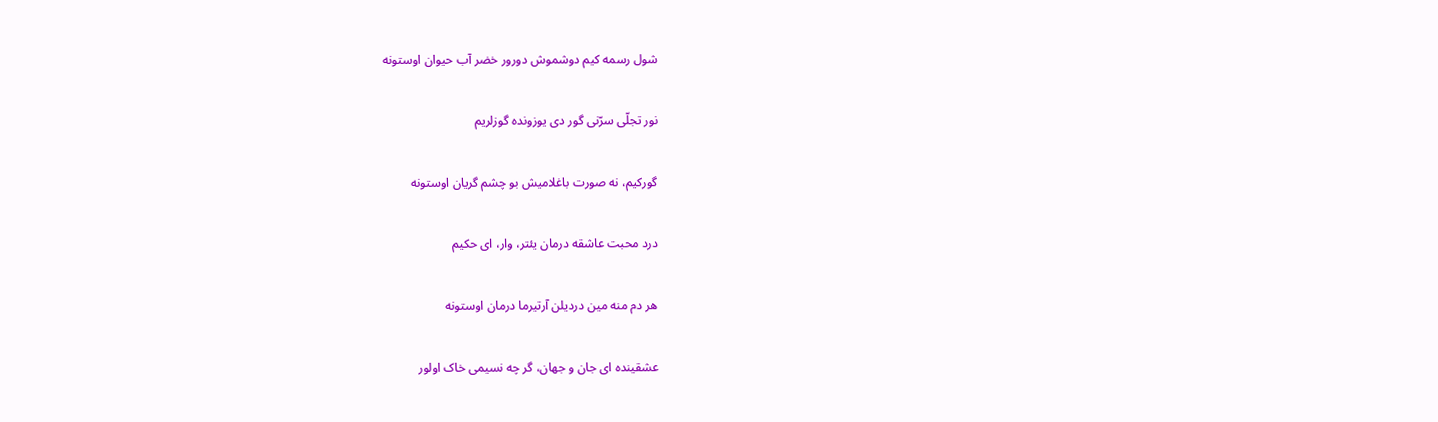شول رسمه کیم دوشموش دورور خضر آب حیوان اوستونه

نور تجلّی سرّنی گور دی یوزونده گوزلریم

گورکیم، نه صورت باغلامیش بو چشم گریان اوستونه

درد محبت عاشقه درمان یئتر، وار، ای حکیم

هر دم منه مین دردیلن آرتیرما درمان اوستونه

عشقینده ای جان و جهان، گر چه نسیمی خاک اولور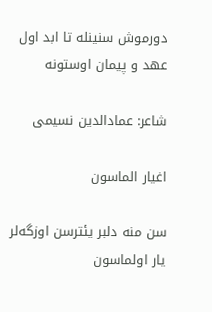دورموش سنینله تا ابد اول عهد و پیمان اوستونه

شاعر: عمادالدین نسیمی

اغیار الماسون

سن منه دلبر یئترسن اوزگه‌لر یار اولماسون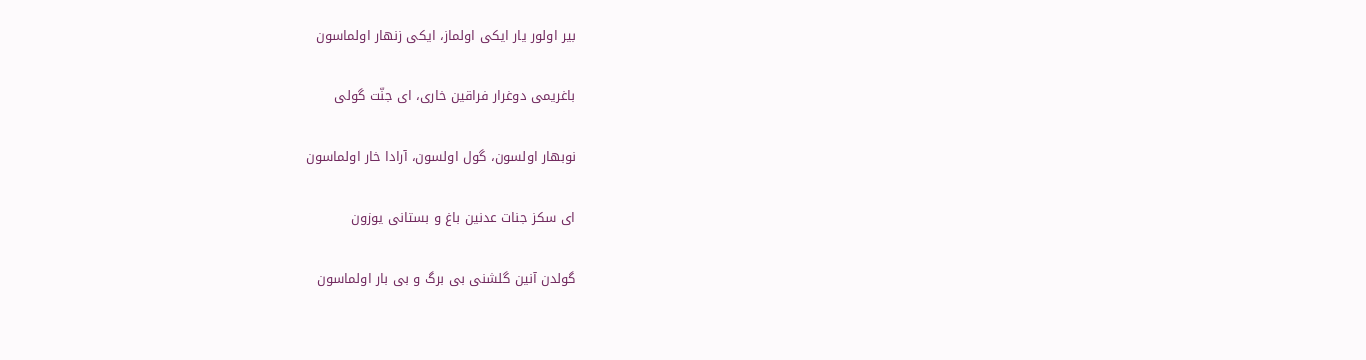بیر اولور یار ایکی اولماز، ایکی زنهار اولماسون

باغریمی دوغرار فراقین خاری، ای جنّت گولی

نوبهار اولسون، گول اولسون، آرادا خار اولماسون

ای سکز جنات عدنین باغ و بستانی یوزون

گولدن آنین گلشنی بی برگ و بی بار اولماسون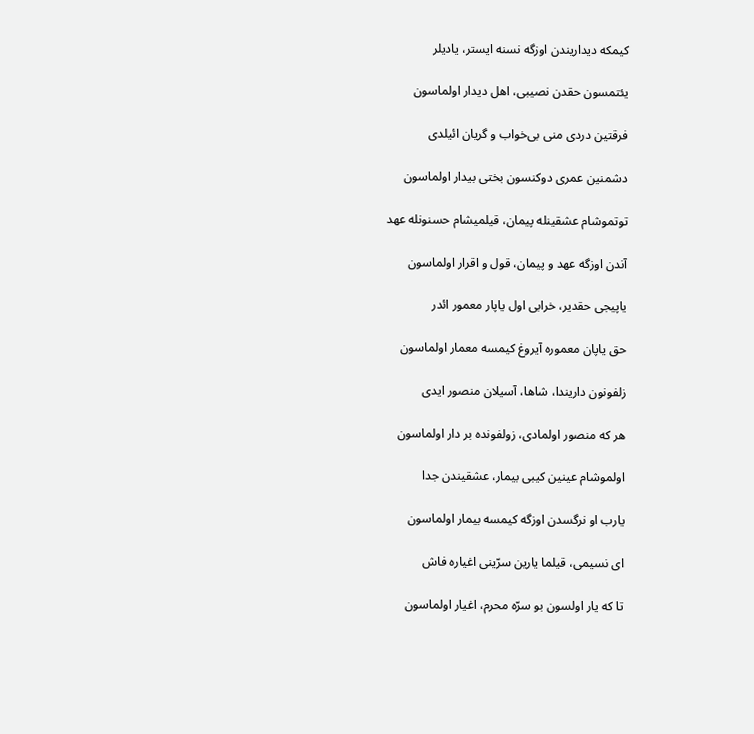کیمکه دیداریندن اوزگه نسنه ایستر، یادیلر

یئتمسون حقدن نصیبی، اهل دیدار اولماسون

فرقتین دردی منی بی‌خواب و گریان ائیلدی

دشمنین عمری دوکنسون بختی بیدار اولماسون

توتموشام عشقینله پیمان، قیلمیشام حسنونله عهد

آندن اوزگه عهد و پیمان، قول و اقرار اولماسون

یاپیجی حقدیر، خرابی اول یاپار معمور ائدر

حق یاپان معموره آیروغ کیمسه معمار اولماسون

زلفونون داریندا، شاها، آسیلان منصور ایدی

هر که منصور اولمادی، زولفونده بر دار اولماسون

اولموشام عینین کیبی بیمار، عشقیندن جدا

یارب او نرگسدن اوزگه کیمسه بیمار اولماسون

ای نسیمی، قیلما یارین سرّینی اغیاره فاش

تا که یار اولسون بو سرّه محرم، اغیار اولماسون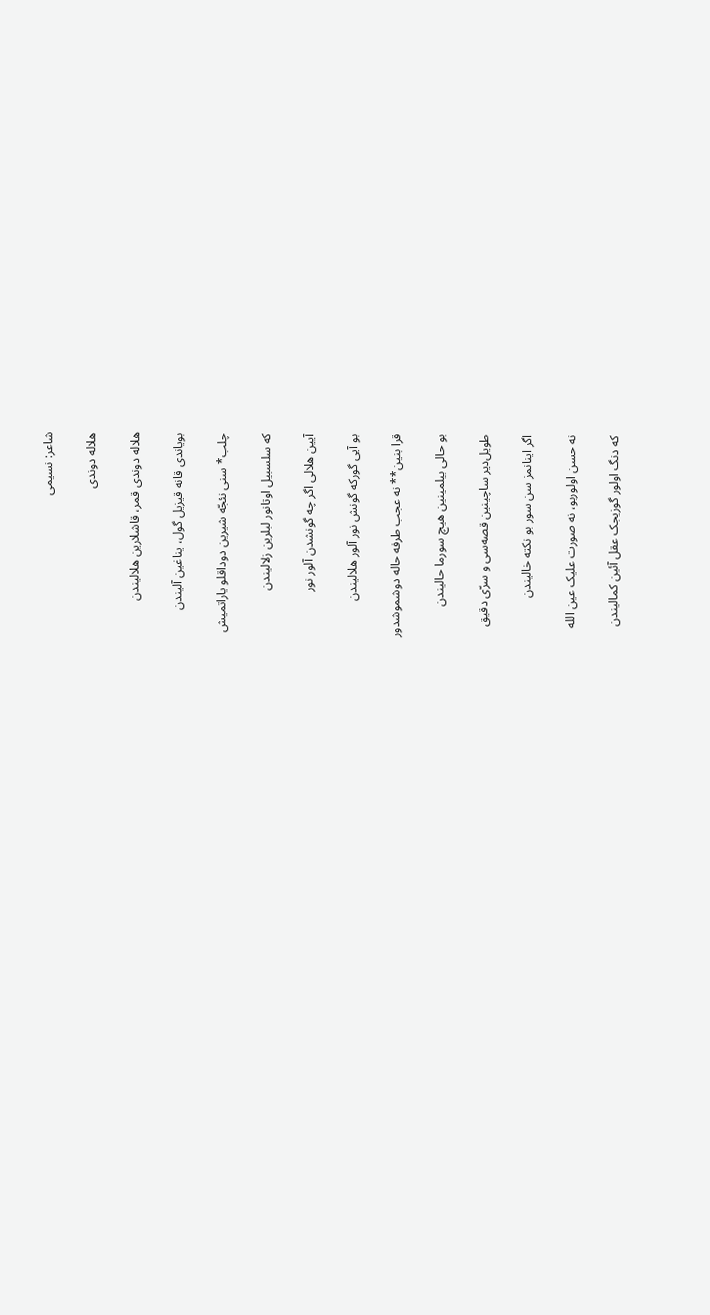شاعر: نسیمی

هلاله دوندی

هلاله دوندی قمر، قاشلارین هلالیندن

بویاندی قانه قیزیل گول، یناغین آلیندن

چلب* سنی نئجّه شیرین دوداقلو یاراتمیش

که سلسبیل اوتانور لبلرین زلالیندن

آیین هلالی اگر چه گونشدن آلور نور

بو آیی گورکه گونش نور آلور هلالیندن

قرا بنین** نه عجب طرفه حاله دوشموشدور

بو حالی بیلمینین هیچ سورما حالیندن

طویل‌دیر ساچینین قصه‌سی و سرّی دقیق

اگر اینانمز سن سور بو نکته خالیندن

نه حسن اولوربو، نه صورت علیک عین الله

که دنگ اولور گوزیجک عقل آئین کمالیندن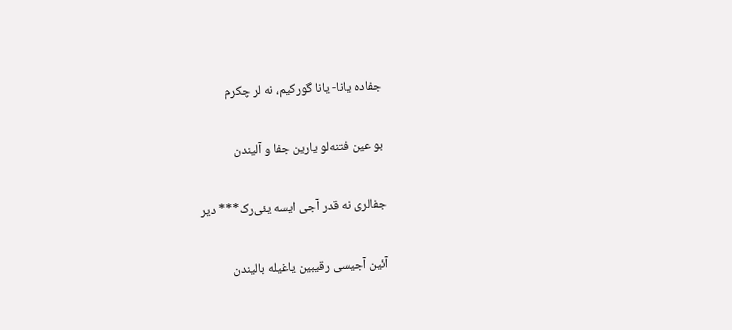جفاده یانا- یانا گورکیم، نه لر چکرم

بو عین فتنه‌لو یارین جفا و آلیندن

جفالری نه قدر آجی ایسه یئی‌رک*** دیر

آئین آجیسی رقیبین یاغیله بالیندن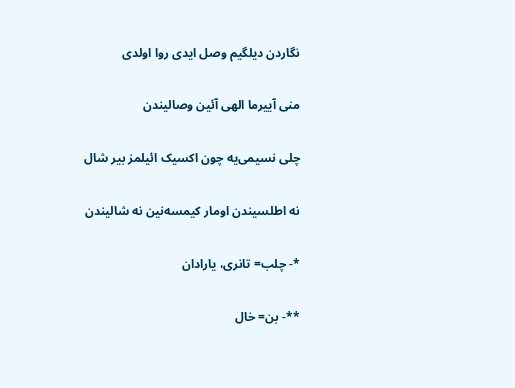نگاردن دیلگیم وصل ایدی روا اولدی

منی آییرما الهی آئین وصالیندن

چلی نسیمی‌یه چون اکسیک ائیلمز بیر شال

نه اطلسیندن اومار کیمسه‌نین نه شالیندن

*- چلب= تانری، یارادان

**- بن= خال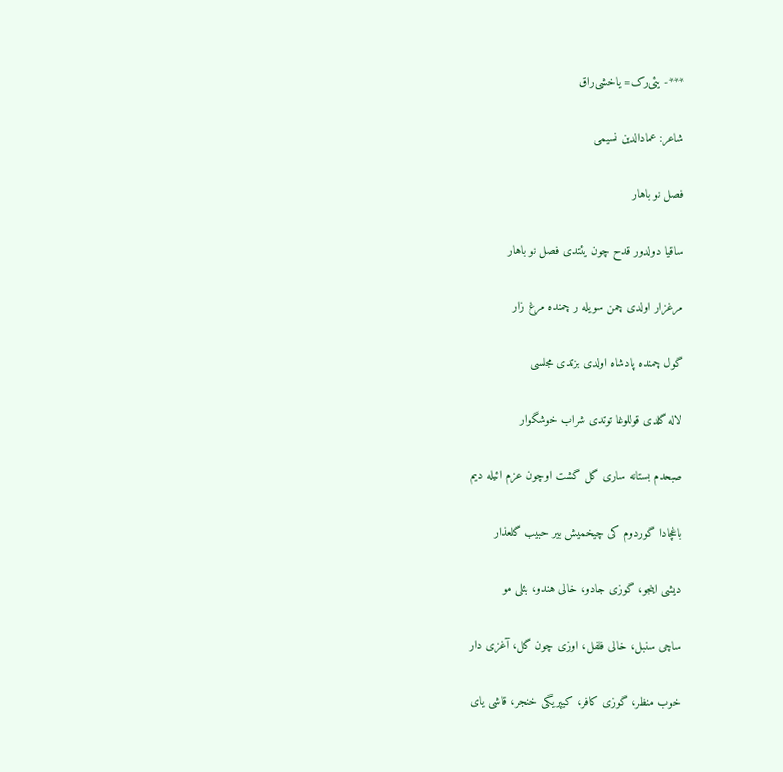***- یئی‌رک= یاخشی‌راق

شاعر: عمادالدین نسیمی

فصل نو باهار

ساقیا دولدور قدح چون یئتدی فصل نو باهار

مرغزار اولدی چمن سویله ر چمنده مرغ زار

گول چمنده پادشاه اولدی بزتدی مجلسی

لاله گلدی قوللوغا توتدی شراب خوشگوار

صبحدم بستانه ساری گل گشت اوچون عزم ائیله دیم

باغچادا گوردوم کی چیخمیش بیر حبیب گلعذار

دیشی اینجو، گوزی جادو، خالی هندو، بئلی مو

ساچی سنبل، خالی فلفل، اوزی چون گل، آغزی دار

خوب منظر، گوزی کافر، کیپریگی خنجر، قاشی یای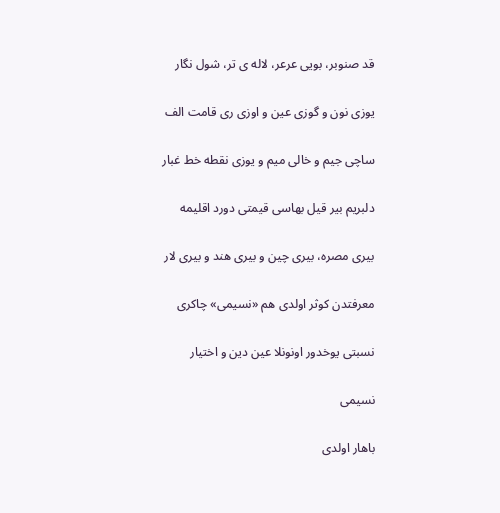قد صنوبر، بویی عرعر، لاله ی تر، شول نگار

یوزی نون و گوزی عین و اوزی ری قامت الف

ساچی جیم و خالی میم و یوزی نقطه خط غبار

دلبریم بیر قیل بهاسی قیمتی دورد اقلیمه

بیری مصره، بیری چین و بیری هند و بیری لار

معرفتدن کوثر اولدی هم «نسیمی» چاکری

نسبتی یوخدور اونونلا عین دین و اختیار

نسیمی

باهار اولدی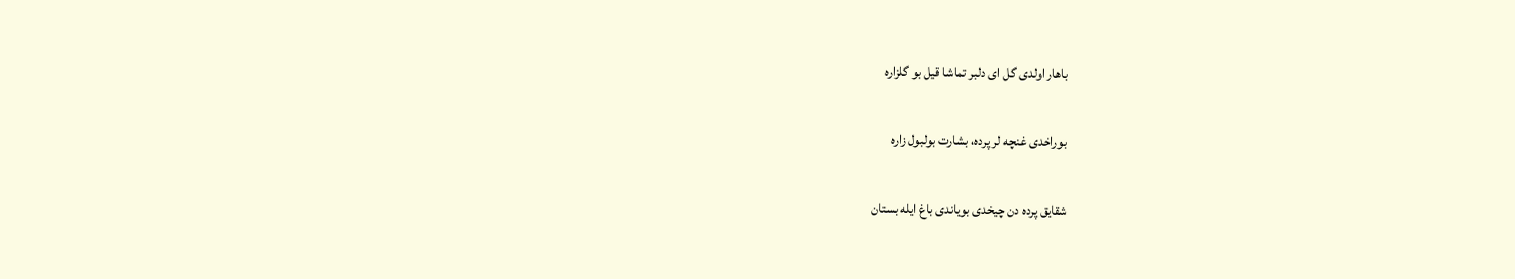باهار اولدی گل ای دلبر تماشا قیل بو گلزاره

بوراخدی غنچه لر پرده، بشارت بولبول زاره

شقایق پرده دن چیخدی بویاندی باغ ایله بستان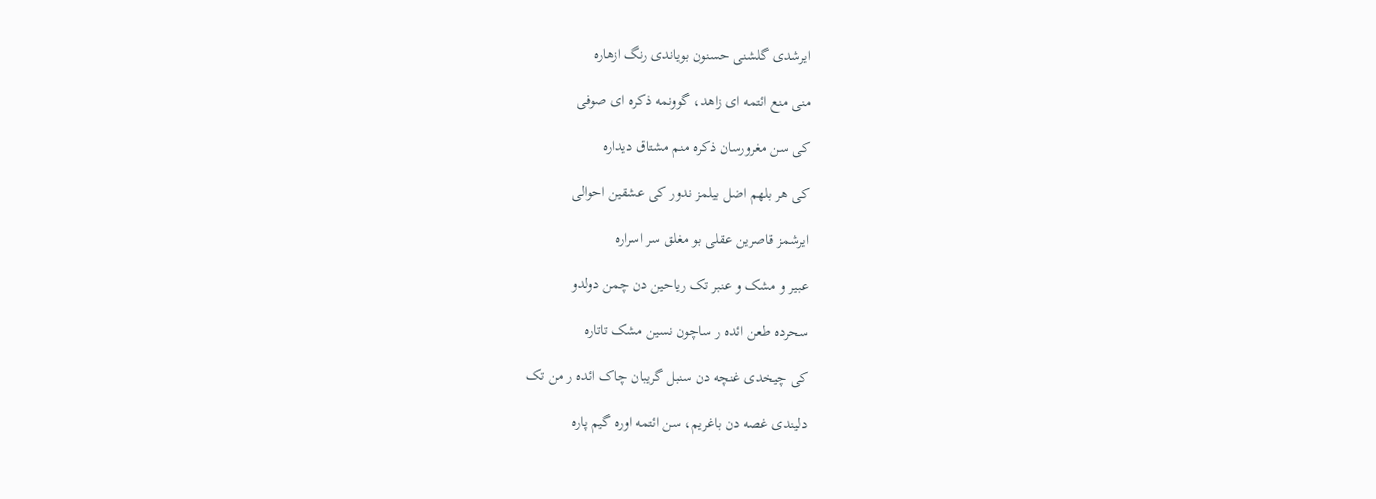ایرشدی گلشنی حسنون بویاندی رنگ ازهاره

منی منع ائتمه ای زاهد، گوونمه ذکره ای صوفی

کی سن مغرورسان ذکره منم مشتاق دیداره

کی هر بلهم اضل بیلمز ندور کی عشقین احوالی

ایرشمز قاصرین عقلی بو مغلق سر اسراره

عبیر و مشک و عنبر تک ریاحین دن چمن دولدو

سحرده طعن ائده ر ساچون نسین مشک تاتاره

کی چیخدی غنچه دن سنبل گریبان چاک ائده ر من تک

دلیندی غصه دن باغریم، سن ائتمه اوره گیم پاره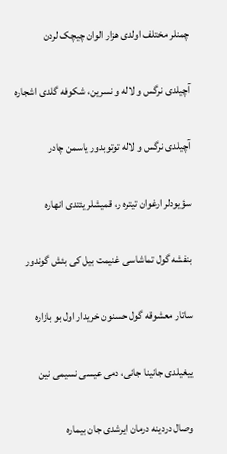چمنلر مختلف اولدی هزار الوان چیچک لردن

آچیلدی نرگس و لاله و نسرین، شکوفه گلدی اشجاره

آچیلدی نرگس و لاله توتوبدور یاسمن چادر

سؤیودلر ارغوان تیتره ر، قمیشلر یئتدی انهاره

بنفشه گول تماشاسی غنیمت بیل کی بئش گوندور

ساتار معشوقه گول حسنون خریدار اول بو بازاره

ییغیلدی جانینا جانی، دمی عیسی نسیمی نین

وصال دردینه درمان ایرشدی جان بیماره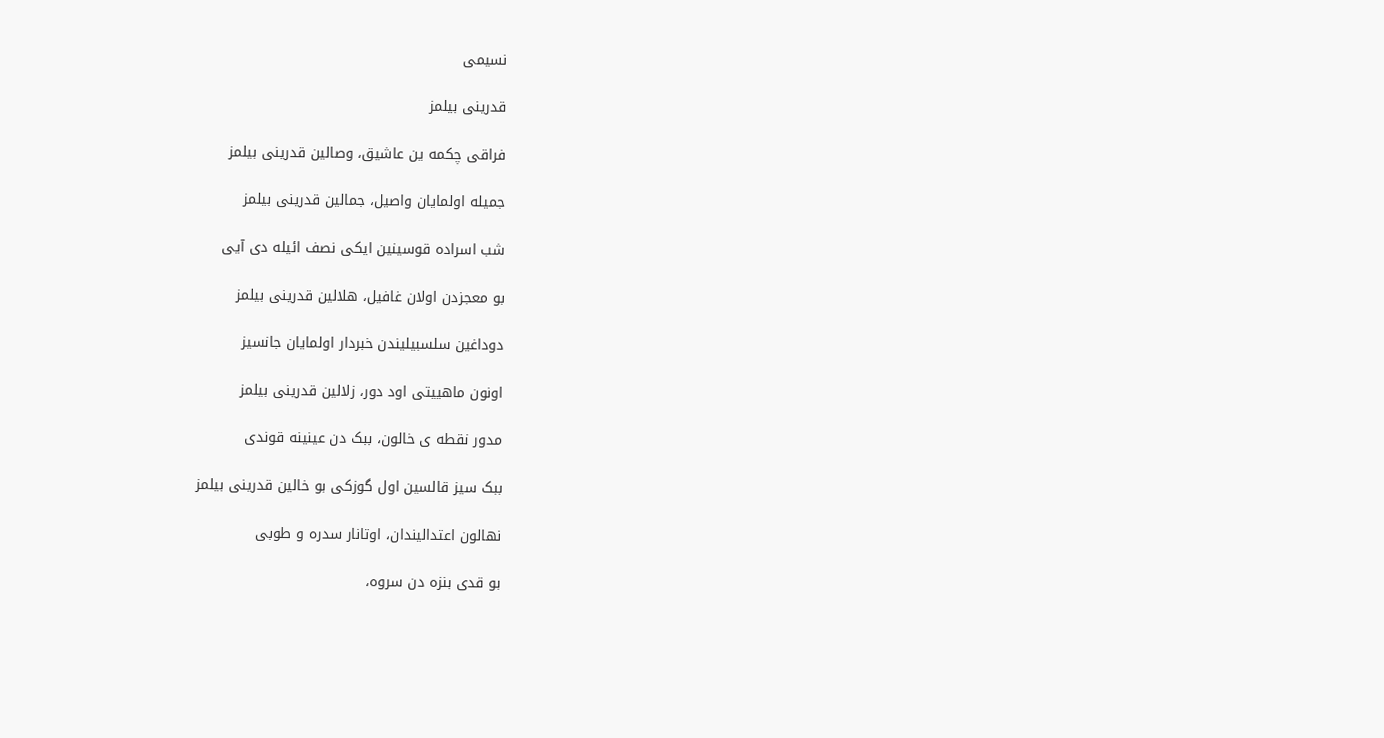نسیمی

قدرینی بیلمز

فراقی چکمه ین عاشیق، وصالین قدرینی بیلمز

جمیله اولمایان واصیل، جمالین قدرینی بیلمز

شب اسراده قوسینین ایکی نصف ائیله دی آیی

بو معجزدن اولان غافیل، هلالین قدرینی بیلمز

دوداغین سلسبیلیندن خبردار اولمایان جانسیز

اونون ماهییتی اود دور، زلالین قدرینی بیلمز

مدور نقطه ی خالون، ببک دن عینینه قوندی

ببک سیز قالسین اول گوزکی بو خالین قدرینی بیلمز

نهالون اعتدالیندان، اوتانار سدره و طوبی

بو قدی بنزه دن سروه،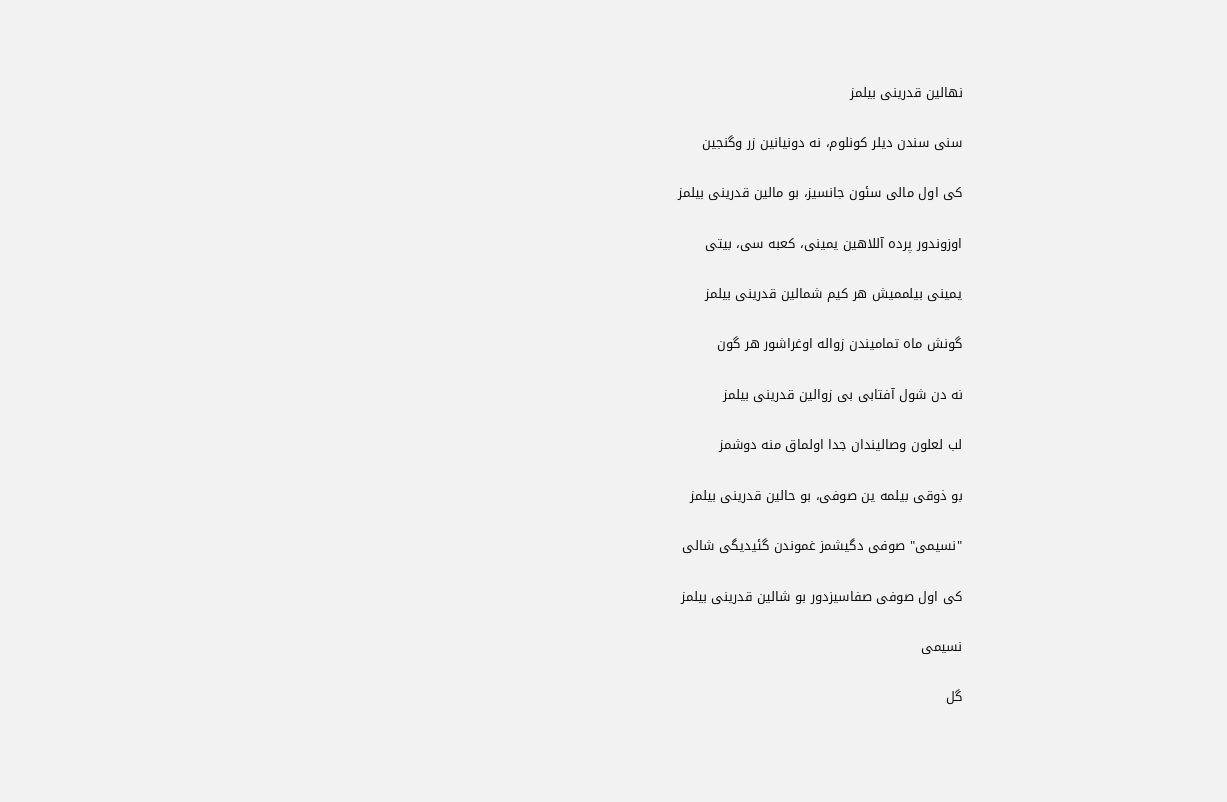نهالین قدرینی بیلمز

سنی سندن دیلر کونلوم، نه دونیانین زر وگنجین

کی اول مالی سئون جانسیز، بو مالین قدرینی بیلمز

اوزوندور پرده آللاهین یمینی، کعبه سی، بیتی

یمینی بیلممیش هر کیم شمالین قدرینی بیلمز

گونش ماه تمامیندن زواله اوغراشور هر گون

نه دن شول آفتابی بی زوالین قدرینی بیلمز

لب لعلون وصالیندان جدا اولماق منه دوشمز

بو ذوقی بیلمه ین صوفی، بو حالین قدرینی بیلمز

"نسیمی" صوفی دگیشمز غموندن گئیدیگی شالی

کی اول صوفی صفاسیزدور بو شالین قدرینی بیلمز

نسیمی

گل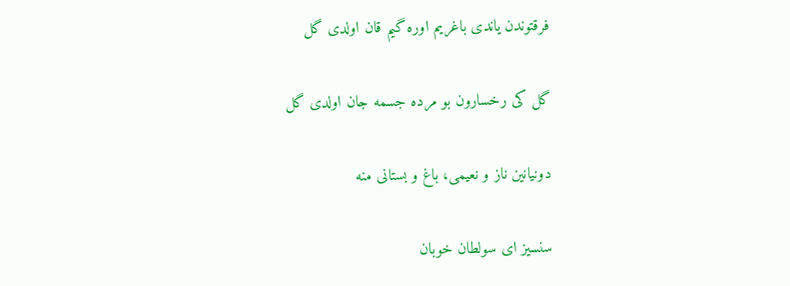فرقتوندن یاندی باغریم اوره گیم قان اولدی گل

گل کی رخسارون بو مرده جسمه جان اولدی گل

دونیانین ناز و نعیمی، باغ و بستانی منه

سنسیز ای سولطان خوبان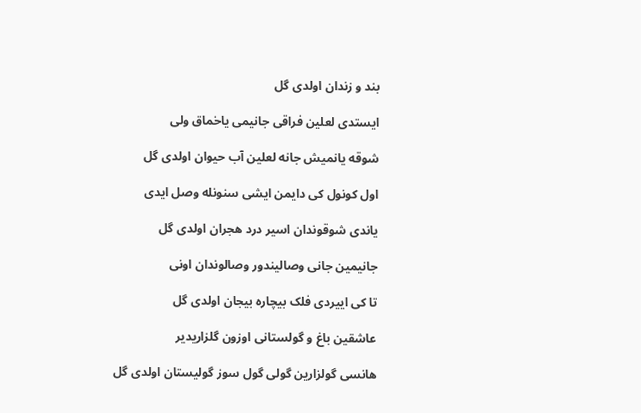بند و زندان اولدی گل

ایستدی لعلین فراقی جانیمی یاخماق ولی

شوقه یانمیش جانه لعلین آب حیوان اولدی گل

اول کونول کی دایمن ایشی سنونله وصل ایدی

یاندی شوقوندان اسیر درد هجران اولدی گل

جانیمین جانی وصالیندور وصالوندان اونی

تا کی اییردی فلک بیچاره بیجان اولدی گل

عاشقین باغ و گولستانی اوزون گلزاریدیر

هانسی گولزارین گولی گول سوز گولیستان اولدی گل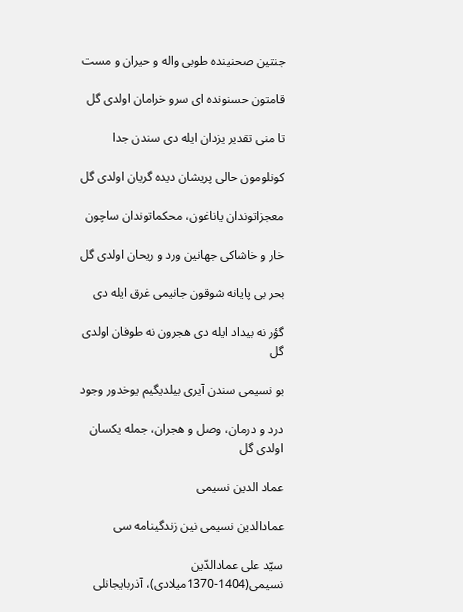جنتین صحنینده طوبی واله و حیران و مست

قامتون حسنونده ای سرو خرامان اولدی گل

تا منی تقدیر یزدان ایله دی سندن جدا

کونلومون حالی پریشان دیده گریان اولدی گل

معجزاتوندان یاناغون، محکماتوندان ساچون

خار و خاشاکی جهانین ورد و ریحان اولدی گل

بحر بی پایانه شوقون جانیمی غرق ایله دی

گؤر نه بیداد ایله دی هجرون نه طوفان اولدی گل

بو نسیمی سندن آیری بیلدیگیم یوخدور وجود

درد و درمان، وصل و هجران، جمله یکسان اولدی گل

عماد الدین نسیمی

عمادالدین نسیمی نین زندگینامه سی

سیّد علی عمادالدّین نسیمی(1404-1370میلادی)، آذربایجانلی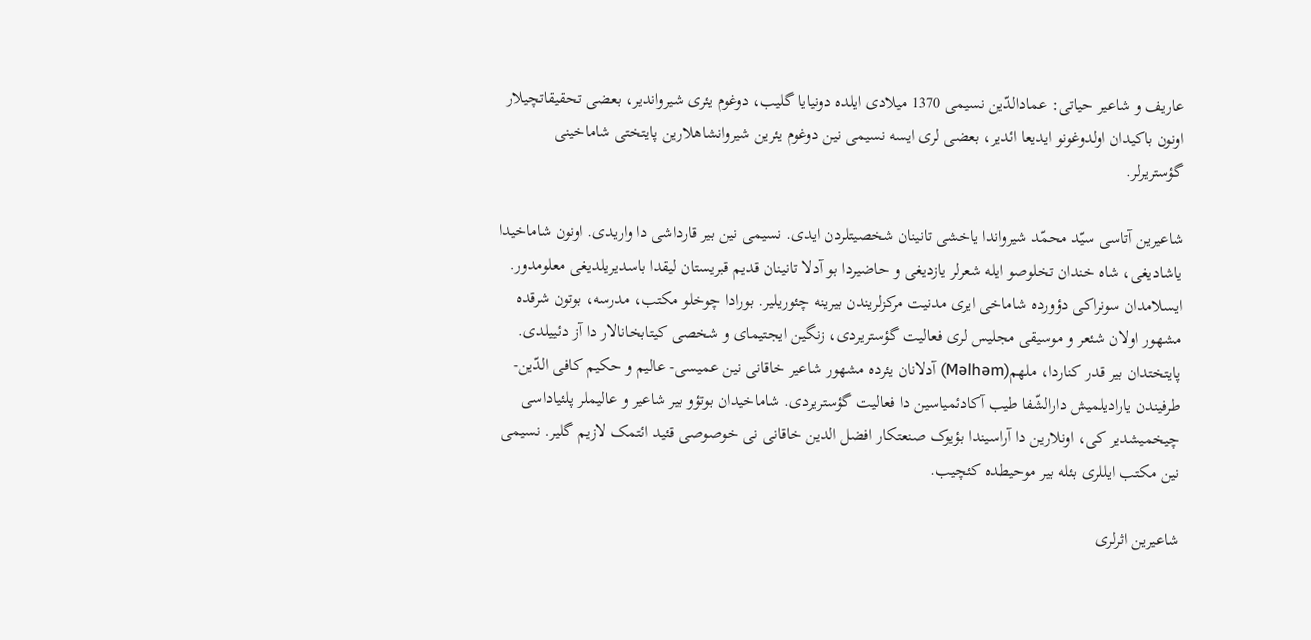عاریف و شاعیر حیاتی: عمادالدّین نسیمی 1370 میلادی ایلده دونیایا گلیب، دوغوم یئری شیرواندیر، بعضی تحقیقاتچیلار اونون باکیدان اولدوغونو ایدیعا ائدیر، بعضی لری ایسه نسیمی نین دوغوم یئرین شیروانشاهلارین پایتختی شاماخینی گؤستریرلر.

شاعیرین آتاسی سیّد محمّد شیرواندا یاخشی تانینان شخصیتلردن ایدی. نسیمی نین بیر قارداشی دا واریدی. اونون شاماخیدا یاشادیغی، شاه خندان تخلوصو ایله شعرلر یازدیغی و حاضیردا بو آدلا تانینان قدیم قبریستان لیقدا باسدیریلدیغی معلومدور. ایسلامدان سونراکی دؤورده شاماخی ایری مدنیت مرکزلریندن بیرینه چئوریلیر. بورادا چوخلو مکتب، مدرسه، بوتون شرقده مشهور اولان شئعر و موسیقی مجلیس لری فعالیت گؤستریردی، زنگین ایجتیمای و شخصی کیتابخانالار دا آز دئییلدی. پایتختدان بیر قدر کناردا، ملهم(Məlhəm) آدلانان یئرده مشهور شاعیر خاقانی نین عمیسی- عالیم و حکیم کافی الدّین- طرفیندن یارادیلمیش دارالشّفا طیب آکادئمیاسین دا فعالیت گؤستریردی. شاماخیدان بوتؤو بیر شاعیر و عالیملر پلئیاداسی چیخمیشدیر کی، اونلارین دا آراسیندا بؤیوک صنعتکار افضل الدین خاقانی نی خوصوصی قئید ائتمک لازیم گلیر. نسیمی نین مکتب ایللری بئله بیر موحیطده کئچیب.

شاعیرین اثرلری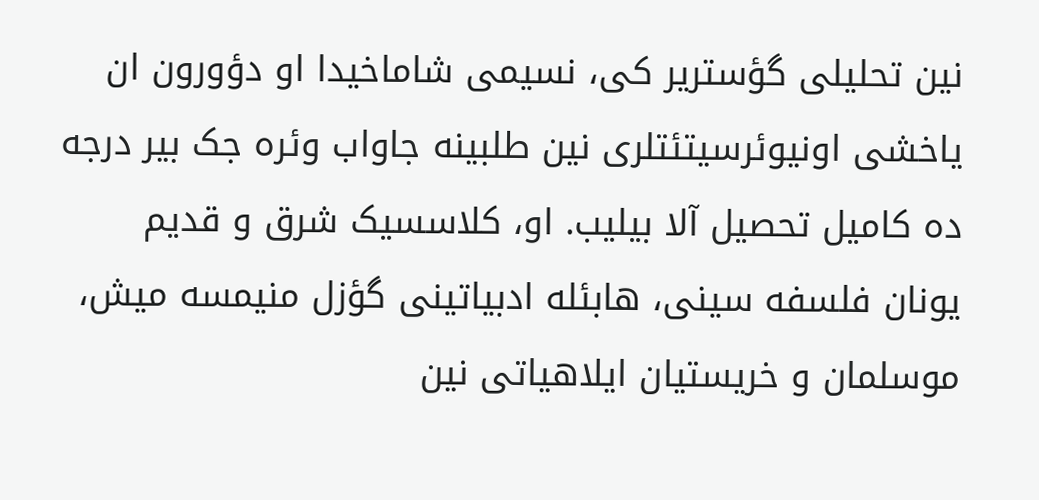نین تحلیلی گؤستریر کی، نسیمی شاماخیدا او دؤورون ان یاخشی اونیوئرسیتئتلری نین طلبینه جاواب وئره جک بیر درجه ده کامیل تحصیل آلا بیلیب. او، کلاسسیک شرق و قدیم یونان فلسفه سینی، هابئله ادبیاتینی گؤزل منیمسه میش، موسلمان و خریستیان ایلاهیاتی نین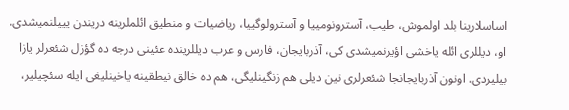اساسلارینا بلد اولموش، طیب، آسترونومییا و آسترولوگییا، ریاضیات و منطیق ائلملرینه دریندن یییلنمیشدی. او، دیللری ائله یاخشی اؤیرنمیشدی کی، آذربایجان، فارس و عرب دیللرینده عئینی درجه ده گؤزل شئعرلر یازا بیلیردی. اونون آذربایجانجا شئعرلری نین دیلی هم زنگینلیگی، هم ده خالق نیطقینه یاخینلیغی ایله سئچیلیر،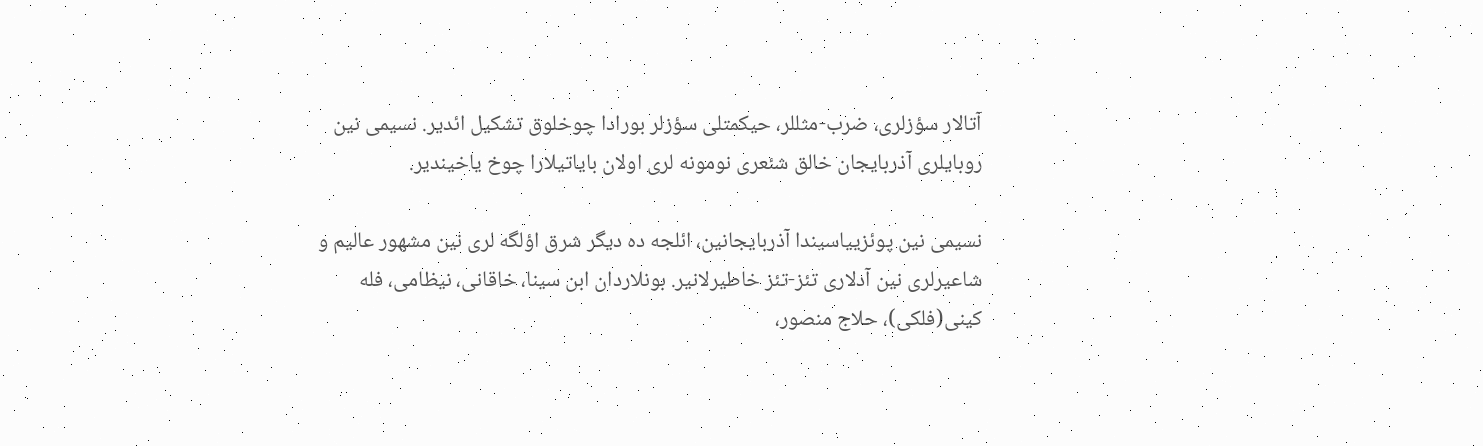آتالار سؤزلری، ضرب-مثللر، حیکمتلی سؤزلر بورادا چوخلوق تشکیل ائدیر. نسیمی نین روبایلری آذربایجان خالق شئعری نومونه لری اولان بایاتیلارا چوخ یاخیندیر.

نسیمی نین پوئزییاسیندا آذربایجانین، ائلجه ده دیگر شرق اؤلگه لری نین مشهور عالیم و شاعیرلری نین آدلاری تئز-تئز خاطیرلانیر. بونلاردان ابن سینا، خاقانی، نیظامی، فله کینی(فلکی)، حلاج منصور،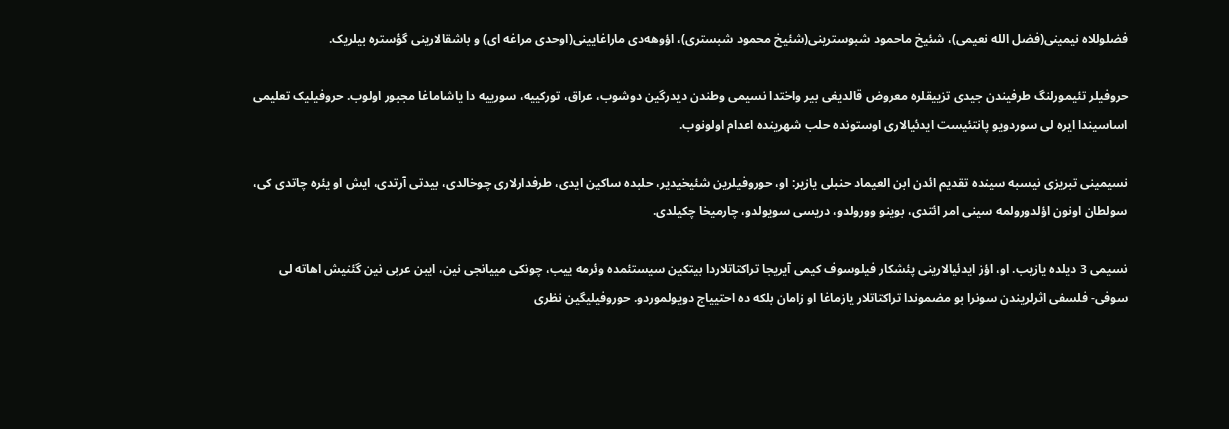فضلوللاه نیمینی(فضل الله نعیمی)، شئیخ ماحمود شبوسترینی(شئیخ محمود شبستری)، اؤوهه‌دی ماراغایینی(اوحدی مراغه ای) و باشقالارینی گؤستره بیلریک.

حروفیلر تئیمورلنگ طرفیندن جیدی تزییقلره معروض قالدیغی بیر واختدا نسیمی وطندن دیدرگین دوشوب، عراق، تورکییه، سورییه دا یاشاماغا مجبور اولوب. حروفیلیک تعلیمی اساسیندا ایره لی سوردویو پانتئیست ایدئیالاری اوستونده حلب شهرینده اعدام اولونوب.

نسیمینی تبریزی نیسبه سینده تقدیم ائدن ابن العیماد حنبلی یازیر: او، حوروفیلرین شئیخیدیر، حلبده ساکین ایدی، طرفدارلاری چوخالدی، بیدتی آرتدی، ایش او یئره چاتدی کی، سولطان اونون اؤلدورولمه سینی امر ائتدی، بوینو وورولدو، دریسی سویولدو، چارمیخا چکیلدی.

نسیمی 3 دیلده یازیب. او، اؤز ایدئیالارینی پئشکار فیلوسوف کیمی آیریجا تراکتاتلاردا بیتکین سیستئمده وئرمه ییب، چونکی مییانجی نین، ایبن عربی نین گئنیش اهاته لی سوفی- فلسفی اثرلریندن سونرا بو مضموندا تراکتاتلار یازماغا او زامان بلکه ده احتییاج دویولموردو. حوروفیلیگین نظری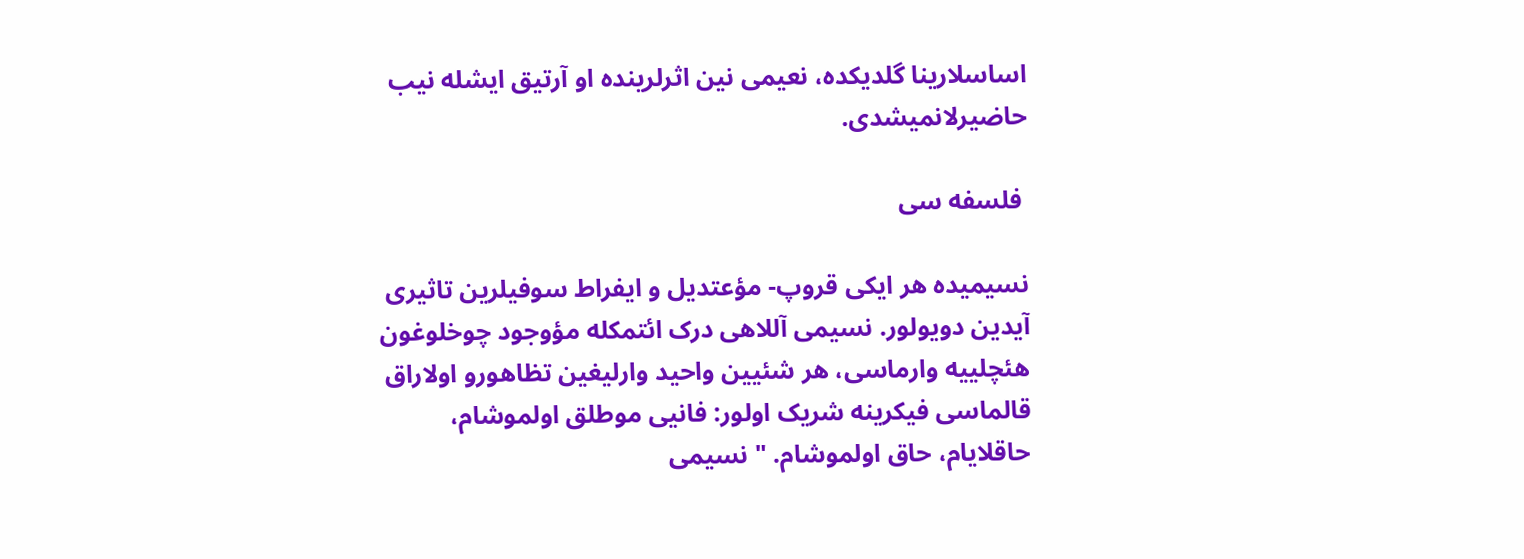اساسلارینا گلدیکده، نعیمی نین اثرلرینده او آرتیق ایشله نیب حاضیرلانمیشدی.

 فلسفه سی

نسیمیده هر ایکی قروپ- مؤعتدیل و ایفراط سوفیلرین تاثیری آیدین دویولور. نسیمی آللاهی درک ائتمکله مؤوجود چوخلوغون هئچلییه وارماسی، هر شئیین واحید وارلیغین تظاهورو اولاراق قالماسی فیکرینه شریک اولور: فانیی موطلق اولموشام، حاقلایام، حاق اولموشام. " نسیمی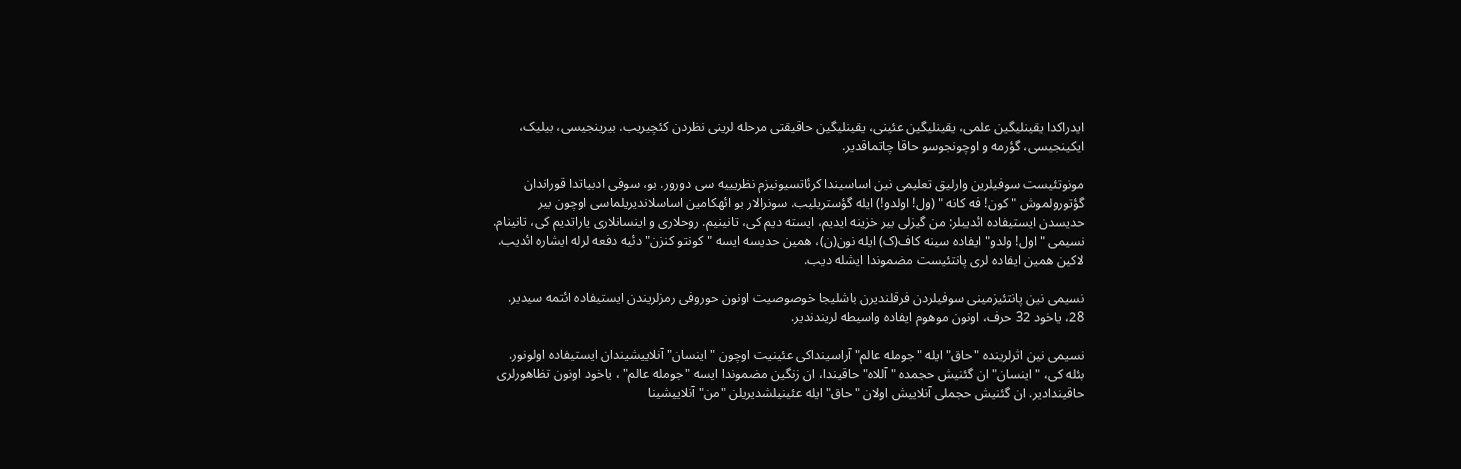ایدراکدا یقینلیگین علمی، یقینلیگین عئینی، یقینلیگین حاقیقتی مرحله لرینی نظردن کئچیریب. بیرینجیسی، بیلیک، ایکینجیسی، گؤرمه و اوچونجوسو حاقا چاتماقدیر.

مونوتئیست سوفیلرین وارلیق تعلیمی نین اساسیندا کرئاتسیونیزم نظریییه سی دورور. بو، سوفی ادبیاتدا قوراندان گؤتورولموش " کون! فه کانه " (ول! اولدو!) ایله گؤستریلیب. سونرالار بو ائهکامین اساسلاندیریلماسی اوچون بیر حدیسدن ایستیفاده ائدیبلر: من گیزلی بیر خزینه ایدیم، ایسته دیم کی، تانینیم. روحلاری و اینسانلاری یاراتدیم کی، تانینام. نسیمی "اول! ولدو" ایفاده سینه کاف(ک) ایله نون(ن)، همین حدیسه ایسه "کونتو کنزن" دئیه دفعه لرله ایشاره ائدیب. لاکین همین ایفاده لری پانتئیست مضموندا ایشله دیب.

نسیمی نین پانتئیزمینی سوفیلردن فرقلندیرن باشلیجا خوصوصیت اونون حوروفی رمزلریندن ایستیفاده ائتمه سیدیر. 28، یاخود 32 حرف، اونون موهوم ایفاده واسیطه لریندندیر.

نسیمی نین اثرلرینده "حاق" ایله "جومله عالم" آراسینداکی عئینیت اوچون "اینسان" آنلاییشیندان ایستیفاده اولونور. بئله کی، "اینسان" ان گئنیش حجمده "آللاه" حاقیندا، ان زنگین مضموندا ایسه "جومله عالم" ، یاخود اونون تظاهورلری حاقیندادیر. ان گئنیش حجملی آنلاییش اولان "حاق" ایله عئینیلشدیریلن "من" آنلاییشینا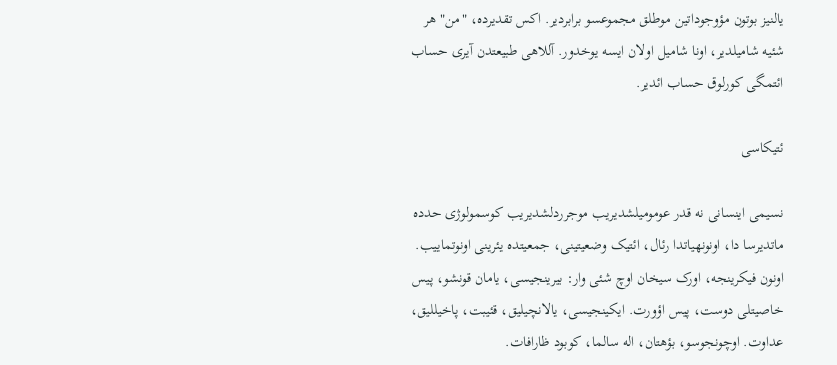یالنیز بوتون مؤوجوداتین موطلق مجموعسو برابردیر. اکس تقدیرده، "من" هر شئیه شامیلدیر، اونا شامیل اولان ایسه یوخدور. آللاهی طبیعتدن آیری حساب ائتمگی کورلوق حساب ائدیر.

ئتیکاسی

نسیمی اینسانی نه قدر عومومیلشدیریب موجرردلشدیریب کوسمولوژی حدده ماتدیرسا دا، اونونهیاتدا رئال، ائتیک وضعیتینی، جمعیتده یئرینی اونوتماییب. اونون فیکرینجه، اورک سیخان اوچ شئی وار: بیرینجیسی، یامان قونشو، پیس خاصیتلی دوست، پیس اؤورت. ایکینجیسی، یالانچیلیق، قئیبت، پاخیللیق، عداوت. اوچونجوسو، بؤهتان، اله سالما، کوبود ظارافات.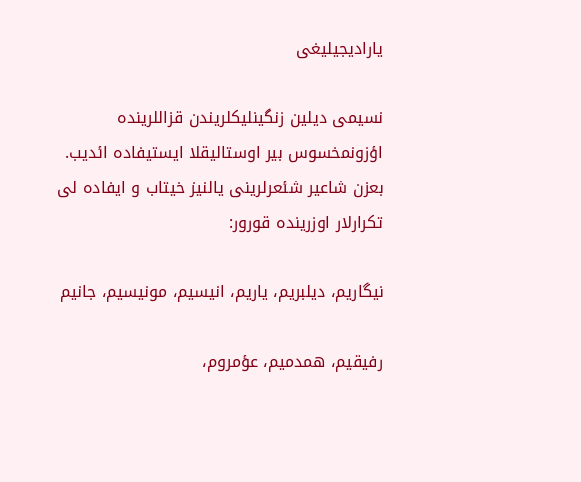یارادیجیلیغی

نسیمی دیلین زنگینلیکلریندن قزاللرینده اؤزونمخسوس بیر اوستالیقلا ایستیفاده ائدیب. بعزن شاعیر شئعرلرینی یالنیز خیتاب و ایفاده لی تکرارلار اوزرینده قورور:

نیگاریم، دیلبریم، یاریم، انیسیم، مونیسیم، جانیم

رفیقیم، همدمیم، عؤمروم،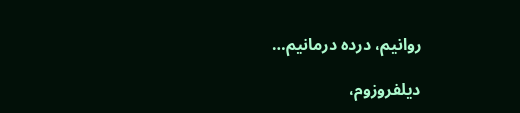روانیم، درده درمانیم…

دیلفروزوم،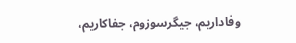وفاداریم، جیگرسوزوم، جفاکاریم،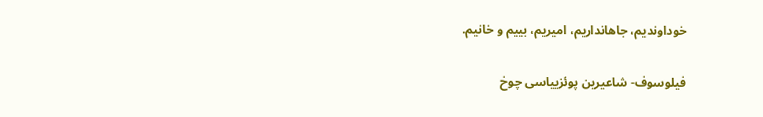خوداوندیم، جاهانداریم، امیریم، بییم و خانیم.

فیلوسوف- شاعیرین پوئزییاسی چوخ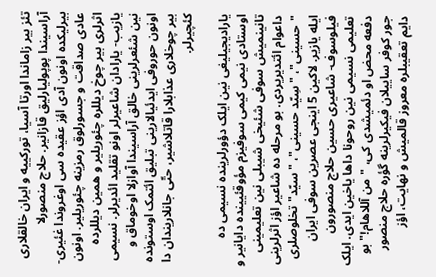تئز بیر زاماندا اورتا آسیا، تورکییه و ایران خالقلاری آراسیندا پوپولیارلیق قازانیر. حلاج منصورلا بیرلیکده اونون آدی اؤز عقیده سی اوغروندا غئیری- عادی صداقت و جسورلوق رمزینه چئوریلیر. اونون اثرلری بیر چوخ دیللره چئوریلیر و همین دیللرده یازیب- یارادان شاعیرلر اونو تقلید ائدیرلر. نسیمی نین شئعرلرینی خالق آراسیندا آوازلا اوخوماق و اونون حوروفی ایدئیالارینی تبلیق ائتمک اوستونده بیر چوخلاری عذابلارا قاتلاشیر، حتّی جانلاریندان دا کئچیرلر.

یارادیجیلیغی نین ایلک دؤورلرینده نسیمی ده اوستادی نیمی کیمی سوفیزم مؤوقئیینده دایانیر و تانینمیش سوفی شئیخی شیبلی نین تعلیمینی داعوام ائتدیریردی. بو مرحله ده شاعیر اؤز اثرلرینی "حسینی"، "سِیّد حسینی"، "سیّد" تخلوصلری ایله یازیر. لاکین 5 اینجی عصرین سوفی ایران فیلوسوف- شاعیری حسین حلاج منصورون تعلیمی نسیمی نین روحونا داها یاخین ایدی. ایلک دفعه محض او دئمیشدی کی، "من آللاهام!" بو جور کوفر ساییلان فیکیرلرینه گؤره حلاج منصور دایم تعقیبلره معروز قالمیش و نهایت، اؤز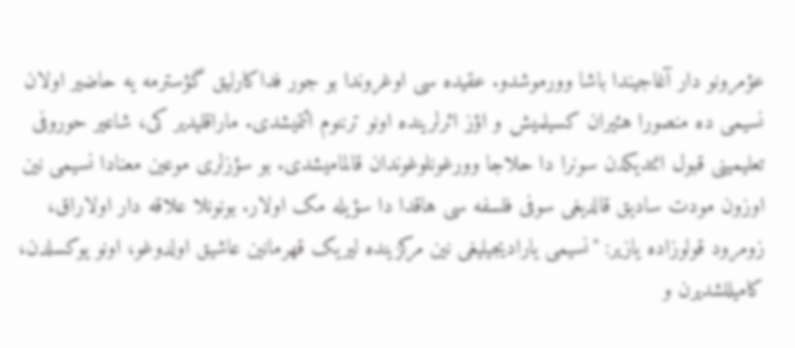عؤمرونو دار آغاجیندا باشا وورموشدو. عقیده سی اوغروندا بو جور فداکارلیق گؤسترمه یه حاضیر اولان نسیمی ده منصورا هئیران کسیلمیش و اؤز اثرلرینده اونو ترننوم ائتمیشدی. ماراقلیدیر کی، شاعیر حوروفی تعلیمینی قبول ائتدیکدن سونرا دا حلاجا وورغونلوغوندان قالمامیشدی. بو سؤزلری موعین معنادا نسیمی نین اوزون مودت سادیق قالدیغی سوفی فلسفه سی هاقدا دا سؤیله مک اولار. بونونلا علاقه دار اولاراق، زومرود قولوزاده یازیر: "نسیمی یارادیجیلیغی نین مرکزینده لیریک قهرمانین عاشیق اولدوغو، اونو یوکسلدن، کامیللشدیرن و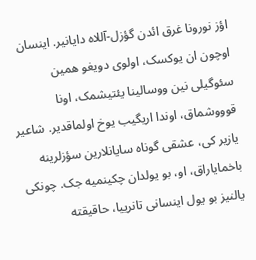اؤز نورونا غرق ائدن گؤزل-آللاه دایانیر. اینسان اوچون ان یوکسک، اولوی دویغو همین سئوگیلی نین ووسالینا یئتیشمک، اونا قوووشماق، اوندا اریگیب یوخ اولماقدیر. شاعیر یازیر کی، عشقی گوناه سایانلارین سؤزلرینه باخمایاراق، او، بو یولدان چکینمیه جک. چونکی یالنیز بو یول اینسانی تانرییا، حاقیقته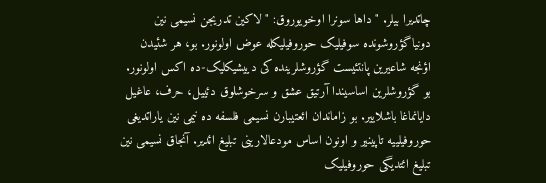چاتدیرا بیلر. " داها سونرا اوخویوروق: " لاکین تدریجن نسیمی نین دونیاگؤروشونده سوفیلیک حوروفیلیکله عوض اولونور. بو، هر شئیدن اؤنجه شاعیرین پانتئیست گؤروشلرینده کی دییشیکلیک-ده اکس اولونور. بو گؤروشلرین اساسیندا آرتیق عشق و سرخوشلوق دئییل، حرف، عاغیل دایانماغا باشلاییر. بو زاماندان ائعتیبارن نسیمی فلسفه ده نیمی نین یاراتدیغی حوروفیلییه تاپینیر و اونون اساس مودعالارینی تبلیغ ائدیر. آنجاق نسیمی نین تبلیغ ائتدیگی حوروفیلیک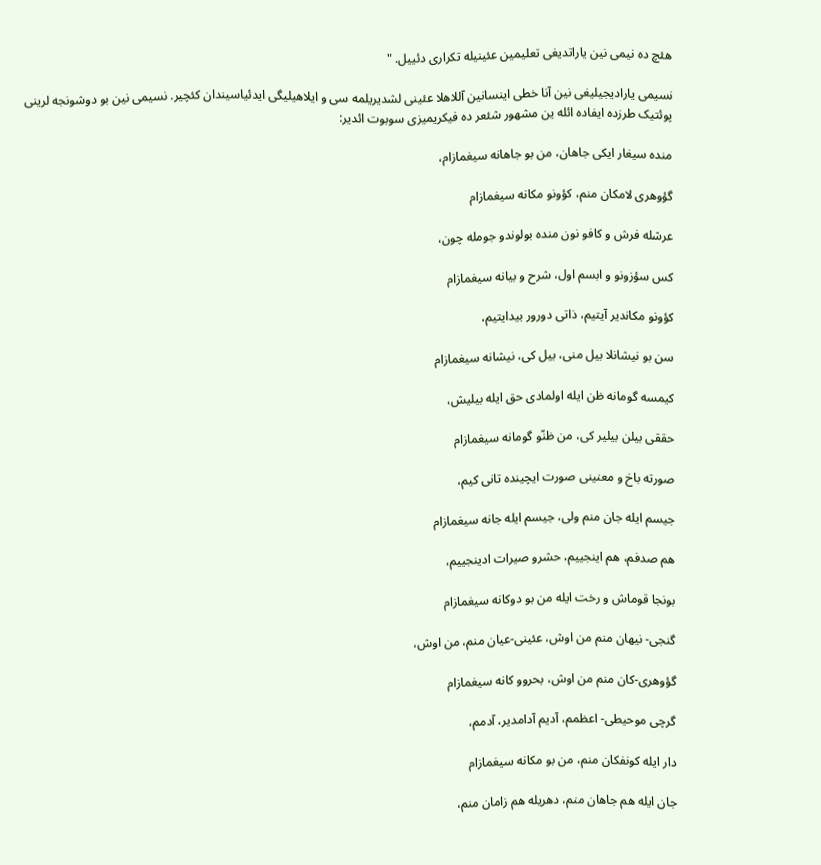هئچ ده نیمی نین یاراتدیغی تعلیمین عئینیله تکراری دئییل. "

نسیمی یارادیجیلیغی نین آنا خطی اینسانین آللاهلا عئینی لشدیریلمه سی و ایلاهیلیگی ایدئیاسیندان کئچیر. نسیمی نین بو دوشونجه لرینی پوئتیک طرزده ایفاده ائله ین مشهور شئعر ده فیکریمیزی سوبوت ائدیر:

منده سیغار ایکی جاهان، من بو جاهانه سیغمازام،

گؤوهری لامکان منم، کؤونو مکانه سیغمازام

عرشله فرش و کافو نون منده بولوندو جومله چون،

کس سؤزونو و ابسم اول، شرح و بیانه سیغمازام

کؤونو مکاندیر آیتیم، ذاتی دورور بیدایتیم،

سن بو نیشانلا بیل منی، بیل کی، نیشانه سیغمازام

کیمسه گومانه ظن ایله اولمادی حق ایله بیلیش،

حققی بیلن بیلیر کی، من ظنّو گومانه سیغمازام

صورته باخ و معنینی صورت ایچینده تانی کیم،

جیسم ایله جان منم ولی، جیسم ایله جانه سیغمازام

هم صدفم، هم اینجییم، حشرو صیرات ادینجییم،

بونجا قوماش و رخت ایله من بو دوکانه سیغمازام

گنجی- نیهان منم من اوش، عئینی-عیان منم، من اوش،

گؤوهری-کان منم من اوش، بحروو کانه سیغمازام

گرچی موحیطی- اعظمم، آدیم آدامدیر، آدمم،

دار ایله کونفکان منم، من بو مکانه سیغمازام

جان ایله هم جاهان منم، دهریله هم زامان منم،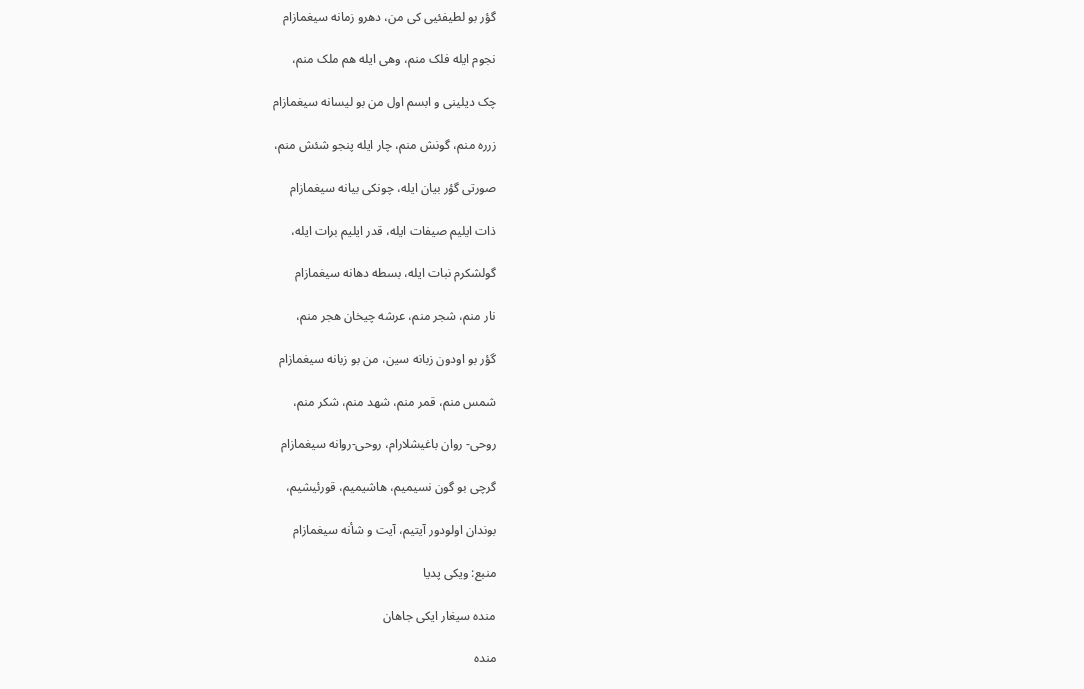گؤر بو لطیفئیی کی من، دهرو زمانه سیغمازام

نجوم ایله فلک منم، وهی ایله هم ملک منم،

چک دیلینی و ابسم اول من بو لیسانه سیغمازام

زرره منم، گونش منم، چار ایله پنجو شئش منم،

صورتی گؤر بیان ایله، چونکی بیانه سیغمازام

ذات ایلیم صیفات ایله، قدر ایلیم برات ایله،

گولشکرم نبات ایله، بسطه دهانه سیغمازام

نار منم، شجر منم، عرشه چیخان هجر منم،

گؤر بو اودون زبانه سین، من بو زبانه سیغمازام

شمس منم، قمر منم، شهد منم، شکر منم،

روحی- روان باغیشلارام، روحی-روانه سیغمازام

گرچی بو گون نسیمیم، هاشیمیم، قورئیشیم،

بوندان اولودور آیتیم، آیت و شأنه سیغمازام

منبع: ویکی پدیا

منده سیغار ایکی جاهان

منده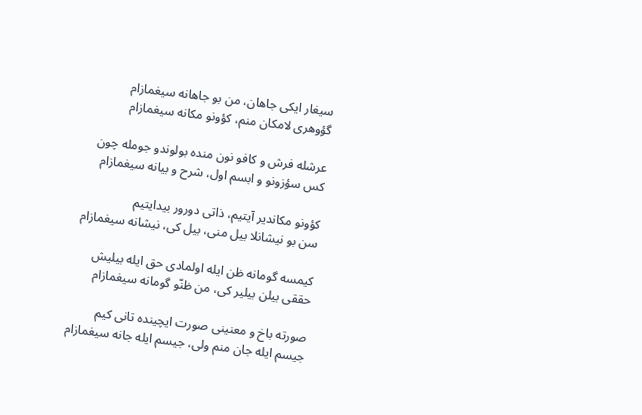سیغار ایکی جاهان، من بو جاهانه سیغمازام
گؤوهری لامکان منم، کؤونو مکانه سیغمازام

عرشله فرش و کافو نون منده بولوندو جومله چون
کس سؤزونو و ابسم اول، شرح و بیانه سیغمازام

کؤونو مکاندیر آیتیم، ذاتی دورور بیدایتیم
سن بو نیشانلا بیل منی، بیل کی، نیشانه سیغمازام

کیمسه گومانه ظن ایله اولمادی حق ایله بیلیش
حققی بیلن بیلیر کی، من ظنّو گومانه سیغمازام

صورته باخ و معنینی صورت ایچینده تانی کیم
جیسم ایله جان منم ولی، جیسم ایله جانه سیغمازام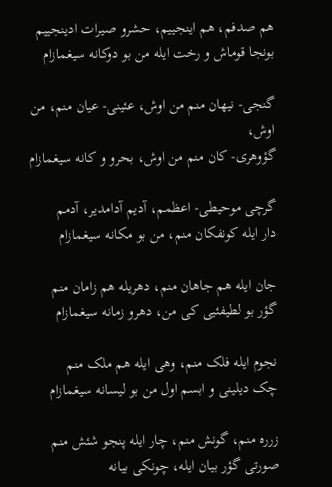هم صدفم، هم اینجییم، حشرو صیرات ادینجییم
بونجا قوماش و رخت ایله من بو دوکانه سیغمازام

گنجی- نیهان منم من اوش، عئینی- عیان منم، من اوش،
گؤوهری- کان منم من اوش، بحرو و کانه سیغمازام

گرچی موحیطی- اعظمم، آدیم آدامدیر، آدمم
دار ایله کونفکان منم، من بو مکانه سیغمازام

جان ایله هم جاهان منم، دهریله هم زامان منم
گؤر بو لطیفئیی کی من، دهرو زمانه سیغمازام

نجوم ایله فلک منم، وهی ایله هم ملک منم
چک دیلینی و ابسم اول من بو لیسانه سیغمازام

زرره منم، گونش منم، چار ایله پنجو شئش منم
صورتی گؤر بیان ایله، چونکی بیانه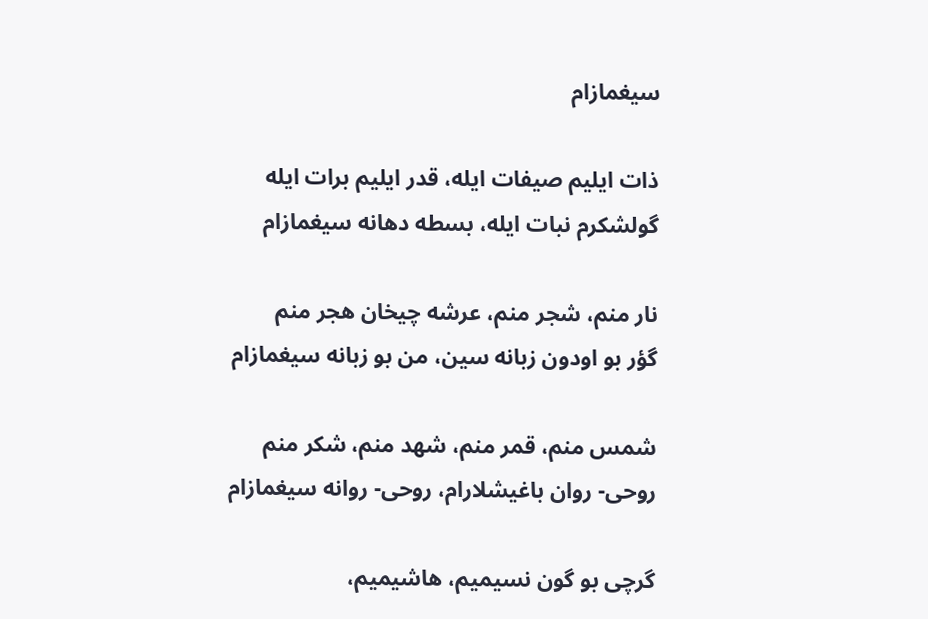سیغمازام

ذات ایلیم صیفات ایله، قدر ایلیم برات ایله
گولشکرم نبات ایله، بسطه دهانه سیغمازام

نار منم، شجر منم، عرشه چیخان هجر منم
گؤر بو اودون زبانه سین، من بو زبانه سیغمازام

شمس منم، قمر منم، شهد منم، شکر منم
روحی- روان باغیشلارام، روحی- روانه سیغمازام

گرچی بو گون نسیمیم، هاشیمیم،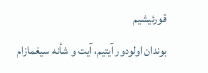قورئیشیم
بوندان اولودور آیتیم، آیت و شأنه سیغمازام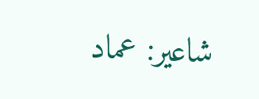شاعیر: عماد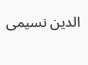الدین نسیمی